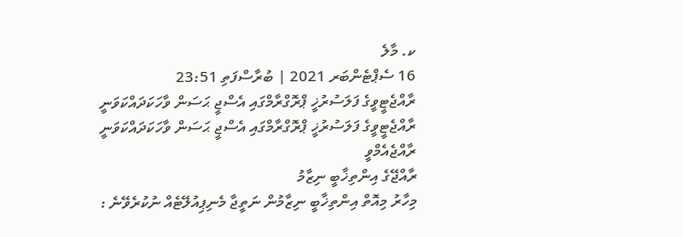ކ. މާލެ
16 ސެޕްޓެންބަރ 2021 | ބުރާސްފަތި 23:51
ރާއްޖެޓީވީގެ ފަލަސުރުޚީ ޕްރޮގްރާމްގައި އެސްޖީ ޙަސަން ވާހަކަދައްކަވަނީ
ރާއްޖެޓީވީގެ ފަލަސުރުޚީ ޕްރޮގްރާމްގައި އެސްޖީ ޙަސަން ވާހަކަދައްކަވަނީ
ރާއްޖެއެމްވީ
ރާއްޖޭގެ އިންތިޚާބީ ނިޒާމު
މިހާރު މިއޮތް އިންތިޚާބީ ނިޒާމުން ނަތީޖާ މެނިޕިއުލޭޓެއް ނުކުރެވޭނެ :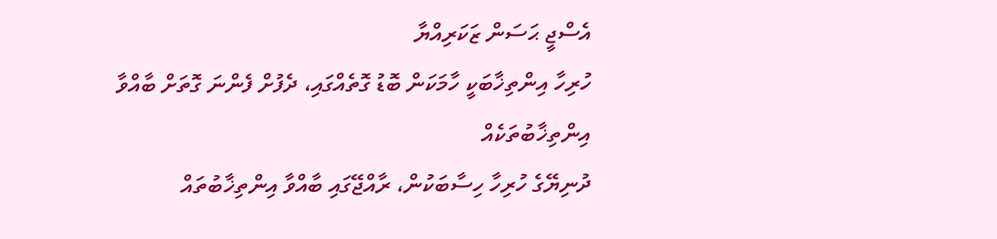އެސްޖީ ޙަސަން ޒަކަރިއްޔާ
ހުރިހާ އިންތިޚާބަކީ ހާމަކަން ބޮޑު ގޮތެއްގައި، ދެފުށް ފެންނަ ގޮތަށް ބާއްވާ އިންތިޚާބުތަކެއް
ދުނިޔޭގެ ހުރިހާ ހިސާބަކުން، ރާއްޖޭގައި ބާއްވާ އިންތިޚާބުތައް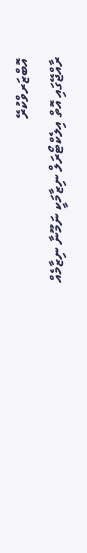އޮބްޒަރވްކުރޭ
ރާއްޖޭގައި އޮތް އިލެކްޓޯރަލް ނިޒާމަކީ ނަމޫނާ ނިޒާމެއް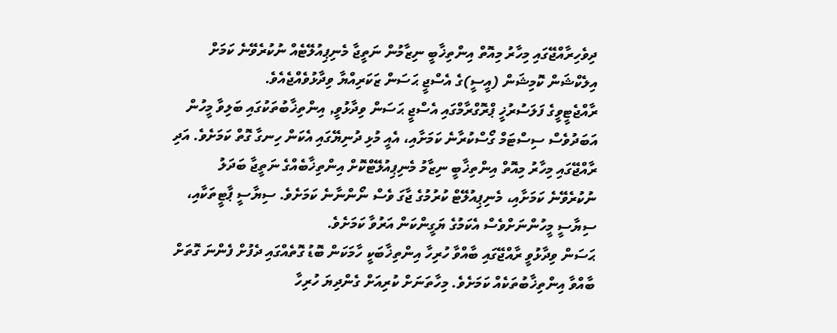ދިވެހިރާއްޖޭގައި މިހާރު މިއޮތް އިންތިޚާބީ ނިޒާމުން ނަތީޖާ މެނިޕިއުލޭޓެއް ނުކުރެވޭނެ ކަމަށް އިލެކްޝަން ކޮމިޝަން (އީސީ)ގެ އެސްޖީ ޙަސަން ޒަކަރިއްޔާ ވިދާޅުވެއްޖެއެވެ.
ރާއްޖެޓީވީގެ ފަލަސުރުޚީ ޕްރޮގްރާމްގައި އެސްޖީ ޙަސަން ވިދާޅުވީ, އިންތިޚާބުތަކުގައި ބަލިވާ މީހުން އަބަދުވެސް ސިސްޓަމް ގޯސްކުރާނެ ކަމަށާއި، އެއީ މުޅި ދުނިޔޭގައި އެކަން ހިނގާ ގޮތް ކަމަށެވެ. އަދި ރާއްޖޭގައި މިހާރު މިއޮތް އިންތިޚާބީ ނިޒާމު މެނިޕިއުލޭޓްކޮށް އިންތިޚާބެއްގެ ނަތީޖާ ބަދަލު ނުކުރެވޭނެ ކަމަށާއި، މެނިޕިއުލޭޓް ކުރުމުގެ ޖާގަ ވެސް ނޯންނާނެ ކަމަށެވެ. ސިޔާސީ ޕާޓީތަކާއި، ސިޔާސީ މީހުންނަށްވެސް އެކަމުގެ ޔަގީންކަން އަރުވާ ކަމަށެވެ.
ޙަސަން ވިދާޅުވީ ރާއްޖޭގައި ބާއްވާ ހުރިހާ އިންތިޚާބަކީ ހާމަކަން ބޮޑު ގޮތެއްގައި ދެފުށް ފެންނަ ގޮތަށް ބާއްވާ އިންތިޚާބުތަކެއް ކަމަށެވެ. މިހާތަނަށް ކުރިއަށް ގެންދިޔަ ހުރިހާ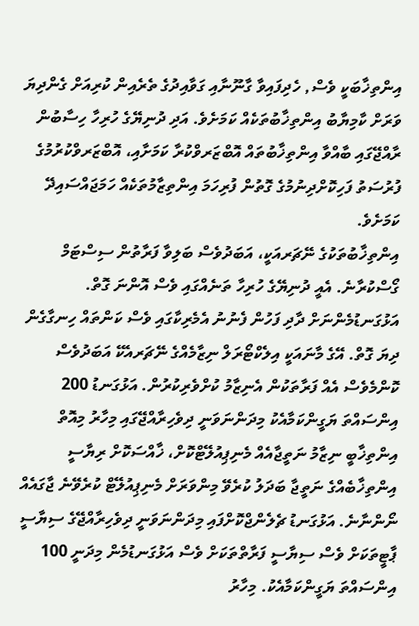އިންތިޚާބަކީ ވެސް, ހެދިފައިވާ ގާނޫނާއި ގަވާއިދުގެ ތެރެއިން ކުރިއަށް ގެންދިޔަ ވަރަށް ކާމިޔާބު އިންތިޚާބުތަކެއް ކަމަށެވެ. އަދި ދުނިޔޭގެ ހުރިހާ ހިސާބުން ރާއްޖޭގައި ބާއްވާ އިންތިޚާބުތައް އޮބްޒަރވްކުރާ ކަމަށާއި، އޮބްޒަރވްކުރުމުގެ ފުރުސަތު ފަހިކޮށްދިނުމުގެ ގޮތުން ފުރިހަމަ އިންތިޒާމުތަކެއް ހަމަޖައްސައިދޭ ކަމަށެވެ.
އިންތިޚާބުތަކުގެ ނޭޗަރއަކީ، އަބަދުވެސް ބަލިވާ ފަރާތުން ސިސްޓަމް ގޯސްކުރާނެ. އެއީ ދުނިޔޭގެ ހުރިހާ ތަނެއްގައި ވެސް އޮންނަ ގޮތް. އަޅުގަނޑުމެންނަށް ދާދި ފަހުން ފެނުނު އެމެރިކާގައި ވެސް ކަންތައް ހިނގާގެން ދިޔަ ގޮތް. އޭގެ މާނައަކީ އިލެކްޓޯރަލް ނިޒާމެއްގެ ނޭޗަރއެކޭ އަބަދުވެސް ކޮންމެވެސް އެއް ފަރާތަކުން އެނިޒާމު ކުށްވެރިކުރުން. އަޅުގަނޑު 200 އިންސައްތަ ޔަގީންކަމާއެކު މިދަންނަވަނީ ދިވެހިރާއްޖޭގައި މިހާރު މިއޮތް އިންތިޚާބީ ނިޒާމު ނަތީޖާއެއް މެނިޕިއުލޭޓްކޮށް، ޚާއްސަކޮށް ރިޔާސީ އިންތިޚާބެއްގެ ނަތީޖާ ބަދަލު ކުރެވޭ މިންވަރަށް މެނިޕިއުލޭޓް ކުރެވޭނެ ޖާގައެއް ނޯންނާނެ. އަޅުގަނޑު ޗެލެންޖްކޮށްފައި މިދަންނަވަނީ ދިވެހިރާއްޖޭގެ ސިޔާސީ ޕާޓީތަކަށް ވެސް ސިޔާސީ ފަރާތްތަކަށް ވެސް އަޅުގަނޑުމެން މިދަނީ 100 އިންސައްތަ ޔަގީންކަމާއެކު. މިހާރު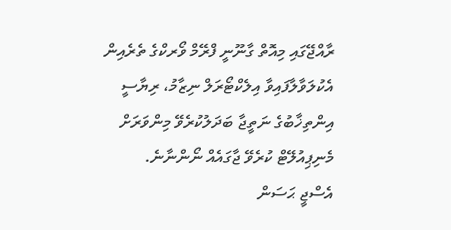ރާއްޖޭގައި މިއޮތް ގާނޫނީ ފްރޭމް ވޯރކްގެ ތެރެއިން އެކުލަވާލާފައިވާ އިލެކްޓޯރަލް ނިޒާމު، ރިޔާސީ އިންތިޚާބުގެ ނަތީޖާ ބަދަލުކުރެވޭ މިންވަރަށް މެނިޕިއުލޭޓް ކުރެވޭ ޖާގައެއް ނޯންނާނެ.
އެސްޖީ ޙަސަން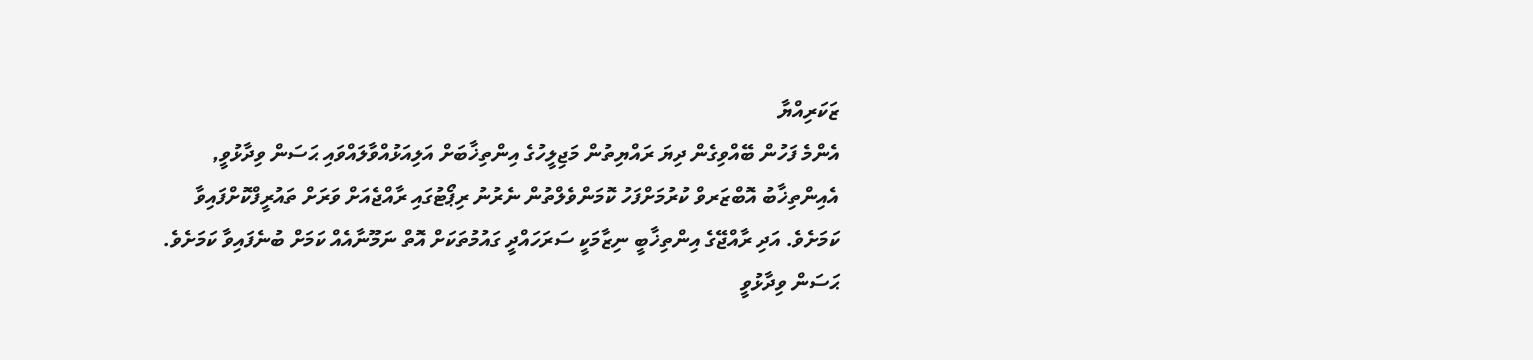ޒަކަރިއްޔާ
އެންމެ ފަހުން ބޭއްވިގެން ދިޔަ ރައްޔިތުން މަޖިލީހުގެ އިންތިޚާބަށް އަލިއަޅުއްވާލައްވައި ޙަސަން ވިދާޅުވީ, އެއިންތިޚާބު އޮބްޒަރވް ކުރުމަށްފަހު ކޮމަންވެލްތުން ނެރުނު ރިޕޯޓުގައި ރާއްޖެއަށް ވަރަށް ތައުރީފްކޮށްފައިވާ ކަމަށެވެ. އަދި ރާއްޖޭގެ އިންތިޚާބީ ނިޒާމަކީ ސަރަހައްދީ ގައުމުތަކަށް އޮތް ނަމޫނާއެއް ކަމަށް ބުނެފައިވާ ކަމަށެވެ.
ޙަސަން ވިދާޅުވީ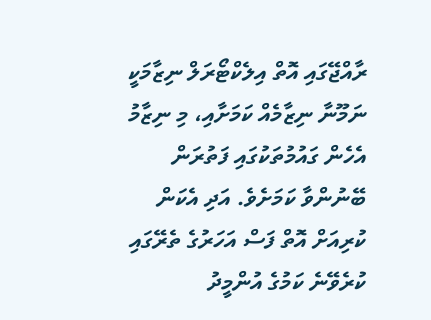ރާއްޖޭގައި އޮތް އިލެކްޓޯރަލް ނިޒާމަކީ ނަމޫނާ ނިޒާމެއް ކަމަށާއި، މި ނިޒާމު އެހެން ގައުމުތަކުގައި ފަތުރަން ބޭނުންވާ ކަމަށެވެ. އަދި އެކަން ކުރިއަށް އޮތް ފަސް އަހަރުގެ ތެރޭގައި ކުރެވޭނެ ކަމުގެ އުންމީދު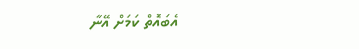އެބައޮތް ކަމަށް އޭނާ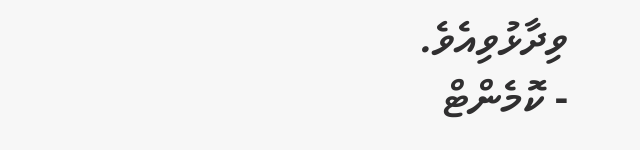ވިދާޅުވިއެވެ.
- ކޮމެންޓް